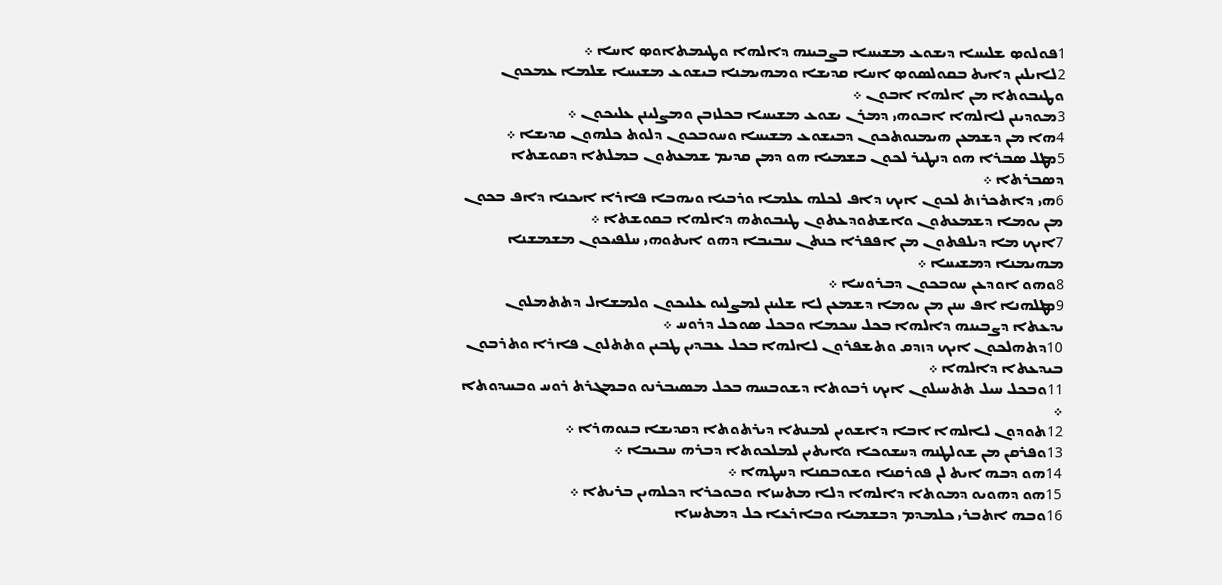1ܦܘܠܘܤ ܫܠܝܚܐ ܕܝܫܘܥ ܡܫܝܚܐ ܒܨܒܝܢܗ ܕܐܠܗܐ ܘܛܝܡܬܐܘܤ ܐܚܐ ܀
2ܠܐܝܠܝܢ ܕܐܝܬ ܒܩܘܠܤܘܤ ܐܚܐ ܩܕܝܫܐ ܘܡܗܝܡܢܐ ܒܝܫܘܥ ܡܫܝܚܐ ܫܠܡܐ ܥܡܟܘܢ ܘܛܝܒܘܬܐ ܡܢ ܐܠܗܐ ܐܒܘܢ ܀
3ܡܘܕܝܢܢ ܠܐܠܗܐ ܐܒܘܗܝ ܕܡܪܢ ܝܫܘܥ ܡܫܝܚܐ ܒܟܠܙܒܢ ܘܡܨܠܝܢܢ ܥܠܝܟܘܢ ܀
4ܗܐ ܡܢ ܕܫܡܥܢ ܗܝܡܢܘܬܟܘܢ ܕܒܝܫܘܥ ܡܫܝܚܐ ܘܚܘܒܟܘܢ ܕܠܘܬ ܟܠܗܘܢ ܩܕܝܫܐ ܀
5ܡܛܠ ܤܒܪܐ ܗܘ ܕܢܛܝܪ ܠܟܘܢ ܒܫܡܝܐ ܗܘ ܕܡܢ ܩܕܝܡ ܫܡܥܬܘܢ ܒܡܠܬܐ ܕܩܘܫܬܐ ܕܤܒܪܬܐ ܀
6ܗܝ ܕܐܬܟܪܙܬ ܠܟܘܢ ܐܝܟ ܕܐܦ ܠܟܠܗ ܥܠܡܐ ܘܪܒܝܐ ܘܝܗܒܐ ܦܐܪܐ ܐܝܟܢܐ ܕܐܦ ܒܟܘܢ ܡܢ ܝܘܡܐ ܕܫܡܥܬܘܢ ܘܐܫܬܘܕܥܬܘܢ ܛܝܒܘܬܗ ܕܐܠܗܐ ܒܩܘܫܬܐ ܀
7ܐܝܟ ܡܐ ܕܝܠܦܬܘܢ ܡܢ ܐܦܦܪܐ ܟܢܬܢ ܚܒܝܒܐ ܕܗܘ ܐܝܬܘܗܝ ܚܠܦܝܟܘܢ ܡܫܡܫܢܐ ܡܗܝܡܢܐ ܕܡܫܝܚܐ ܀
8ܘܗܘ ܐܘܕܥܢ ܚܘܒܟܘܢ ܕܒܪܘܚܐ ܀
9ܡܛܠܗܢܐ ܐܦ ܚܢܢ ܡܢ ܝܘܡܐ ܕܫܡܥܢ ܠܐ ܫܠܝܢܢ ܠܡܨܠܝܘ ܥܠܝܟܘܢ ܘܠܡܫܐܠ ܕܬܬܡܠܘܢ ܝܕܥܬܐ ܕܨܒܝܢܗ ܕܐܠܗܐ ܒܟܠ ܚܟܡܐ ܘܒܟܠ ܤܘܟܠ ܕܪܘܚ ܀
10ܕܬܗܠܟܘܢ ܐܝܟ ܕܙܕܩ ܘܬܫܦܪܘܢ ܠܐܠܗܐ ܒܟܠ ܥܒܕܝܢ ܛܒܝܢ ܘܬܬܠܘܢ ܦܐܪܐ ܘܬܪܒܘܢ ܒܝܕܥܬܐ ܕܐܠܗܐ ܀
11ܘܒܟܠ ܚܝܠ ܬܬܚܝܠܘܢ ܐܝܟ ܪܒܘܬܐ ܕܫܘܒܚܗ ܒܟܠ ܡܤܝܒܪܢܘ ܘܒܡܓܪܬ ܪܘܚ ܘܒܚܕܘܬܐ ܀
12ܬܘܕܘܢ ܠܐܠܗܐ ܐܒܐ ܕܐܫܘܝܢ ܠܡܢܬܐ ܕܝܪܬܘܬܐ ܕܩܕܝܫܐ ܒܢܘܗܪܐ ܀
13ܘܦܪܩܢ ܡܢ ܫܘܠܛܢܗ ܕܚܫܘܟܐ ܘܐܝܬܝܢ ܠܡܠܟܘܬܐ ܕܒܪܗ ܚܒܝܒܐ ܀
14ܗܘ ܕܒܗ ܐܝܬ ܠܢ ܦܘܪܩܢܐ ܘܫܘܒܩܢܐ ܕܚܛܗܐ ܀
15ܗܘ ܕܗܘܝܘ ܕܡܘܬܐ ܕܐܠܗܐ ܕܠܐ ܡܬܚܙܐ ܘܒܘܟܪܐ ܕܟܠܗܝܢ ܒܪܝܬܐ ܀
16ܘܒܗ ܐܬܒܪܝ ܟܠܡܕܡ ܕܒܫܡܝܐ ܘܒܐܪܥܐ ܟܠ ܕܡܬܚܙܐ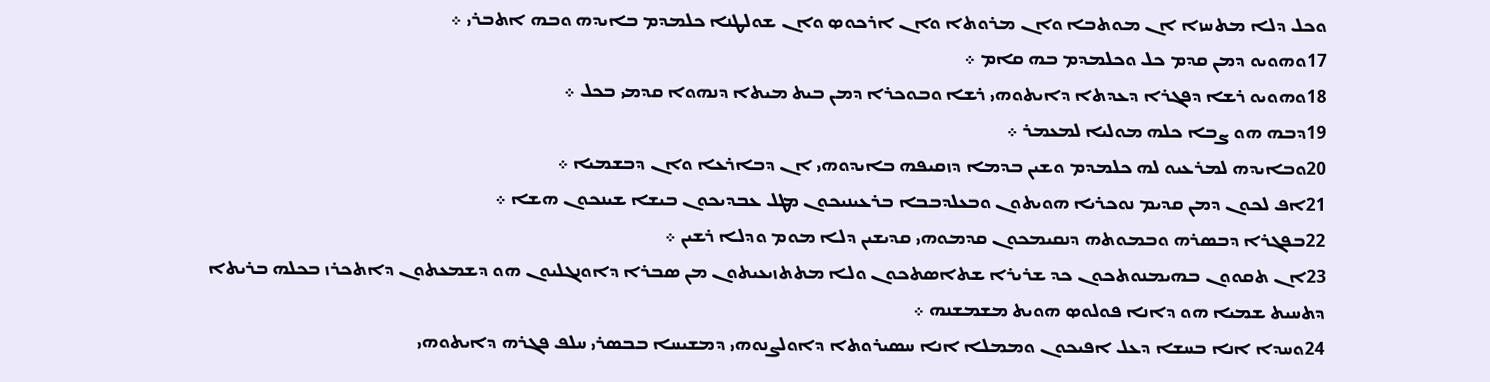ܘܟܠ ܕܠܐ ܡܬܚܙܐ ܐܢ ܡܘܬܒܐ ܘܐܢ ܡܪܘܬܐ ܘܐܢ ܐܪܟܘܤ ܘܐܢ ܫܘܠܛܢܐ ܟܠܡܕܡ ܒܐܝܕܗ ܘܒܗ ܐܬܒܪܝ ܀
17ܘܗܘܝܘ ܕܡܢ ܩܕܡ ܟܠ ܘܟܠܡܕܡ ܒܗ ܩܐܡ ܀
18ܘܗܘܝܘ ܪܫܐ ܕܦܓܪܐ ܕܥܕܬܐ ܕܐܝܬܘܗܝ ܪܫܐ ܘܒܘܟܪܐ ܕܡܢ ܒܝܬ ܡܝܬܐ ܕܢܗܘܐ ܩܕܡܝ ܒܟܠ ܀
19ܕܒܗ ܗܘ ܨܒܐ ܟܠܗ ܡܘܠܝܐ ܠܡܥܡܪ ܀
20ܘܒܐܝܕܗ ܠܡܪܥܝܘ ܠܗ ܟܠܡܕܡ ܘܫܝܢ ܒܕܡܐ ܕܙܩܝܦܗ ܒܐܝܕܘܗܝ ܐܢ ܕܒܐܪܥܐ ܘܐܢ ܕܒܫܡܝܐ ܀
21ܐܦ ܠܟܘܢ ܕܡܢ ܩܕܝܡ ܢܘܟܪܝܐ ܗܘܝܬܘܢ ܘܒܥܠܕܒܒܐ ܒܪܥܝܢܝܟܘܢ ܡܛܠ ܥܒܕܝܟܘܢ ܒܝܫܐ ܫܝܢܟܘܢ ܗܫܐ ܀
22ܒܦܓܪܐ ܕܒܤܪܗ ܘܒܡܘܬܗ ܕܢܩܝܡܟܘܢ ܩܕܡܘܗܝ ܩܕܝܫܝܢ ܕܠܐ ܡܘܡ ܘܕܠܐ ܪܫܝܢ ܀
23ܐܢ ܬܩܘܘܢ ܒܗܝܡܢܘܬܟܘܢ ܟܕ ܫܪܝܪܐ ܫܬܐܤܬܟܘܢ ܘܠܐ ܡܬܬܙܝܥܝܬܘܢ ܡܢ ܤܒܪܐ ܕܐܘܢܓܠܝܘܢ ܗܘ ܕܫܡܥܬܘܢ ܕܐܬܟܪܙ ܒܟܠܗ ܒܪܝܬܐ ܕܬܚܝܬ ܫܡܝܐ ܗܘ ܕܐܢܐ ܦܘܠܘܤ ܗܘܝܬ ܡܫܡܫܢܗ ܀
24ܘܚܕܐ ܐܢܐ ܒܚܫܐ ܕܥܠ ܐܦܝܟܘܢ ܘܡܡܠܐ ܐܢܐ ܚܤܝܪܘܬܐ ܕܐܘܠܨܢܘܗܝ ܕܡܫܝܚܐ ܒܒܤܪܝ ܚܠܦ ܦܓܪܗ ܕܐܝܬܘܗܝ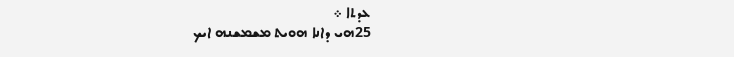ܥܕܬܐ ܀
25ܗܝ ܕܐܢܐ ܗܘܝܬ ܡܫܡܫܢܗ ܐܝܟ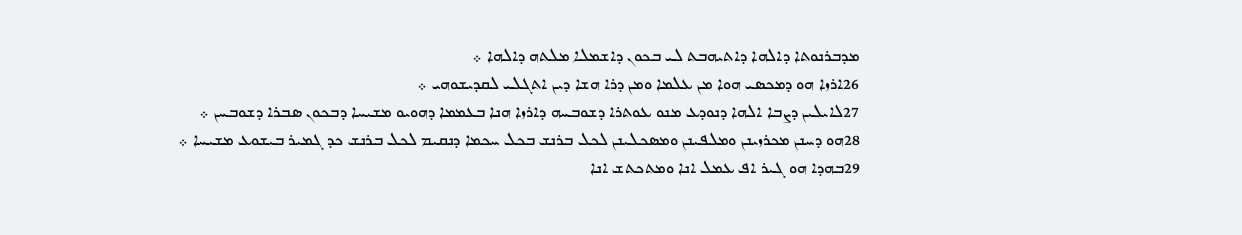ܡܕܒܪܢܘܬܐ ܕܐܠܗܐ ܕܐܬܝܗܒܬ ܠܝ ܒܟܘܢ ܕܐܫܡܠܐ ܡܠܬܗ ܕܐܠܗܐ ܀
26ܐܪܙܐ ܗܘ ܕܡܟܤܝ ܗܘܐ ܡܢ ܥܠܡܐ ܘܡܢ ܕܪܐ ܗܫܐ ܕܝܢ ܐܬܓܠܝ ܠܩܕܝܫܘܗܝ ܀
27ܠܐܝܠܝܢ ܕܨܒܐ ܐܠܗܐ ܕܢܘܕܥ ܡܢܘ ܥܘܬܪܐ ܕܫܘܒܚܗ ܕܐܪܙܐ ܗܢܐ ܒܥܡܡܐ ܕܗܘܝܘ ܡܫܝܚܐ ܕܒܟܘܢ ܤܒܪܐ ܕܫܘܒܚܢ ܀
28ܗܘ ܕܚܢܢ ܡܟܪܙܝܢܢ ܘܡܠܦܝܢܢ ܘܡܤܟܠܝܢܢ ܠܟܠ ܒܪܢܫ ܒܟܠ ܚܟܡܐ ܕܢܩܝܡ ܠܟܠ ܒܪܢܫ ܟܕ ܓܡܝܪ ܒܝܫܘܥ ܡܫܝܚܐ ܀
29ܒܗܕܐ ܗܘ ܓܝܪ ܐܦ ܥܡܠ ܐܢܐ ܘܡܬܟܬܫ ܐܢܐ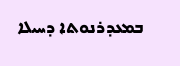ܒܡܥܕܪܢܘܬܐ ܕܚܝܠܐ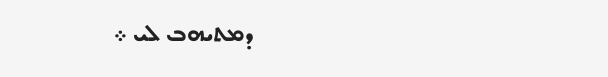ܕܡܬܝܗܒ ܠܝ ܀